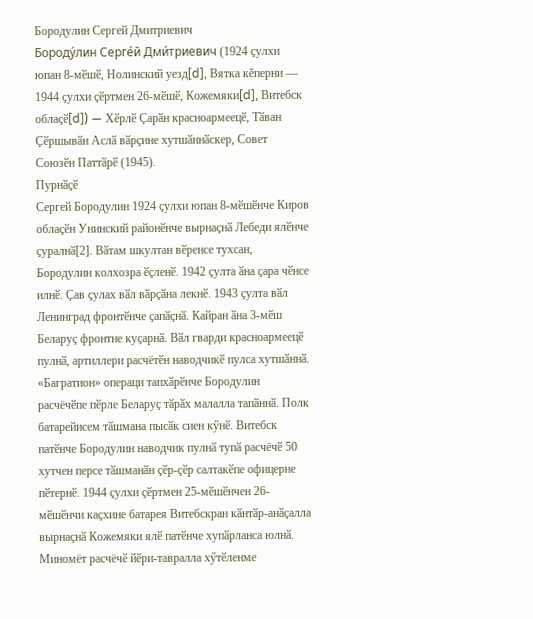Бородулин Сергей Дмитриевич
Бороду́лин Серге́й Дми́триевич (1924 ҫулхи юпан 8-мӗшӗ, Нолинский уезд[d], Вятка кĕперни — 1944 ҫулхи ҫӗртмен 26-мӗшӗ, Кожемяки[d], Витебск облаҫӗ[d]) — Хӗрлӗ Ҫарӑн красноармеецӗ, Тӑван Ҫӗршывӑн Аслӑ вӑрҫине хутшӑннӑскер, Совет Союзӗн Паттӑрӗ (1945).
Пурнӑҫӗ
Сергей Бородулин 1924 ҫулхи юпан 8-мӗшӗнче Киров облаҫӗн Унинский районӗнче вырнаҫнӑ Лебеди ялӗнче ҫуралнӑ[2]. Вӑтам шкултан вӗренсе тухсан, Бородулин колхозра ӗҫленӗ. 1942 ҫулта ӑна ҫара чӗнсе илнӗ. Ҫав ҫулах вӑл вӑрҫӑна лекнӗ. 1943 ҫулта вӑл Ленинград фронтӗнче ҫапӑҫнӑ. Кайран ӑна 3-мӗш Беларуҫ фронтне куҫарнӑ. Вӑл гварди красноармеецӗ пулнӑ, артиллери расчётӗн наводчикӗ пулса хутшӑннӑ.
«Багратион» операци тапхӑрӗнче Бородулин расчёчӗпе пӗрле Беларуҫ тӑрӑх малалла тапӑннӑ. Полк батарейисем тӑшмана пысӑк сиен кӳнӗ. Витебск патӗнче Бородулин наводчик пулнӑ тупӑ расчёчӗ 50 хутчен персе тӑшманӑн ҫӗр-ҫӗр салтакӗпе офицерне пӗтернӗ. 1944 ҫулхи ҫӗртмен 25-мӗшӗнчен 26-мӗшӗнчи каҫхине батарея Витебскран кӑнтӑр-анӑҫалла вырнаҫнӑ Кожемяки ялӗ патӗнче хупӑрланса юлнӑ. Миномёт расчёчӗ йӗри-тавралла хӳтӗленме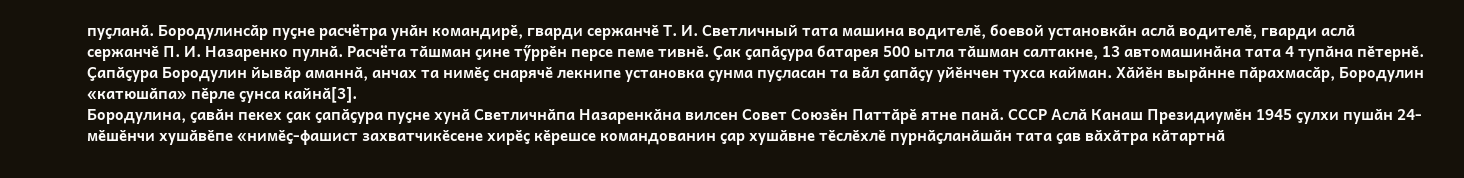пуҫланӑ. Бородулинсӑр пуҫне расчётра унӑн командирӗ, гварди сержанчӗ Т. И. Светличный тата машина водителӗ, боевой установкӑн аслӑ водителӗ, гварди аслӑ сержанчӗ П. И. Назаренко пулнӑ. Расчёта тӑшман ҫине тӳррӗн персе пеме тивнӗ. Ҫак ҫапӑҫура батарея 500 ытла тӑшман салтакне, 13 автомашинӑна тата 4 тупӑна пӗтернӗ. Ҫапӑҫура Бородулин йывӑр аманнӑ, анчах та нимӗҫ снарячӗ лекнипе установка ҫунма пуҫласан та вӑл ҫапӑҫу уйӗнчен тухса кайман. Хӑйӗн вырӑнне пӑрахмасӑр, Бородулин «катюшӑпа» пӗрле ҫунса кайнӑ[3].
Бородулина, ҫавӑн пекех ҫак ҫапӑҫура пуҫне хунӑ Светличнӑпа Назаренкӑна вилсен Совет Союзӗн Паттӑрӗ ятне панӑ. СССР Аслӑ Канаш Президиумӗн 1945 ҫулхи пушӑн 24-мӗшӗнчи хушӑвӗпе «нимӗҫ-фашист захватчикӗсене хирӗҫ кӗрешсе командованин ҫар хушӑвне тӗслӗхлӗ пурнӑҫланӑшӑн тата ҫав вӑхӑтра кӑтартнӑ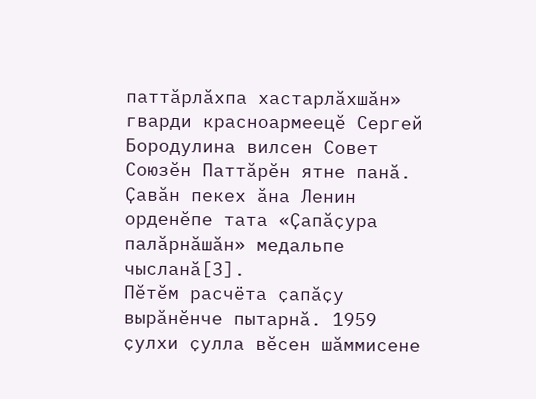паттӑрлӑхпа хастарлӑхшӑн» гварди красноармеецӗ Сергей Бородулина вилсен Совет Союзӗн Паттӑрӗн ятне панӑ. Ҫавӑн пекех ӑна Ленин орденӗпе тата «Ҫапӑҫура палӑрнӑшӑн» медальпе чысланӑ[3].
Пӗтӗм расчёта ҫапӑҫу вырӑнӗнче пытарнӑ. 1959 ҫулхи ҫулла вӗсен шӑммисене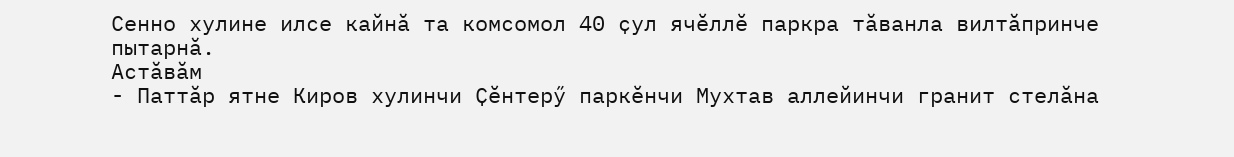Сенно хулине илсе кайнӑ та комсомол 40 ҫул ячӗллӗ паркра тӑванла вилтӑпринче пытарнӑ.
Астӑвӑм
- Паттӑр ятне Киров хулинчи Ҫӗнтерӳ паркӗнчи Мухтав аллейинчи гранит стелӑна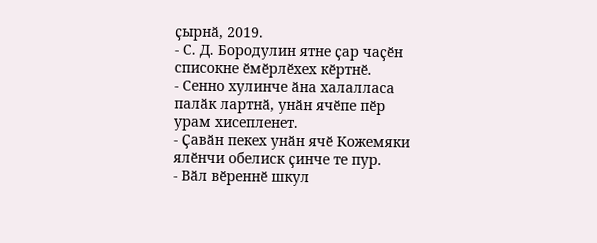ҫырнӑ, 2019.
- С. Д. Бородулин ятне ҫар чаҫӗн списокне ӗмӗрлӗхех кӗртнӗ.
- Сенно хулинче ӑна халалласа палӑк лартнӑ, унӑн ячӗпе пӗр урам хисепленет.
- Ҫавӑн пекех унӑн ячӗ Кожемяки ялӗнчи обелиск ҫинче те пур.
- Вӑл вӗреннӗ шкул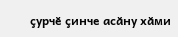ҫурчӗ ҫинче асӑну хӑми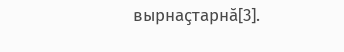вырнаҫтарнӑ[3].